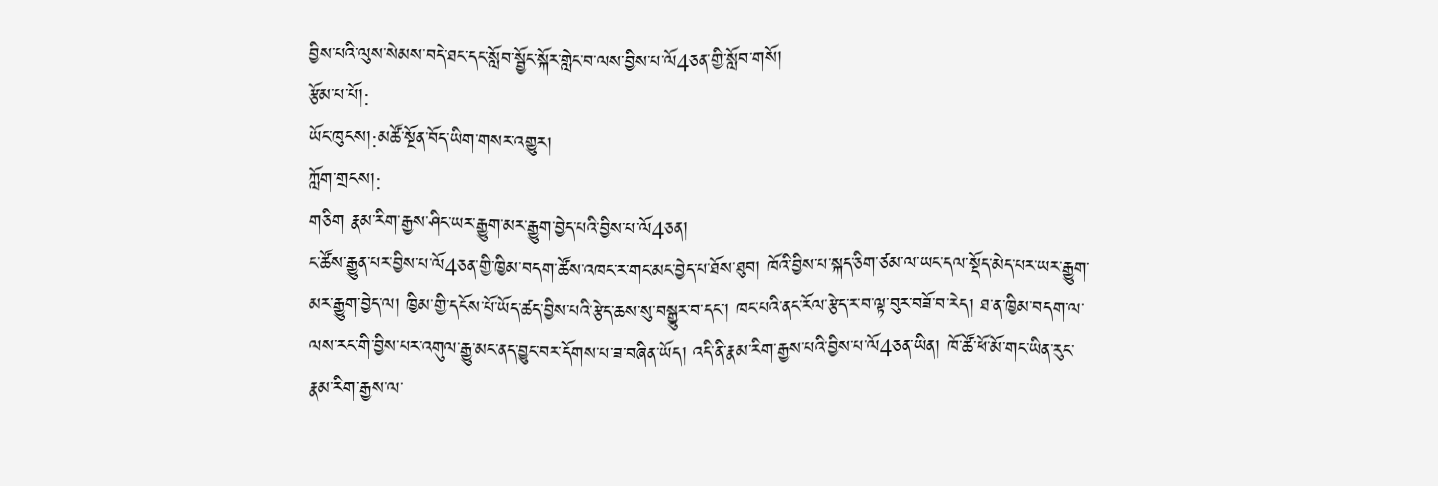བྱིས་པའི་ལུས་སེམས་བདེ་ཐང་དང་སློབ་སྦྱོང་སྐོར་གླེང་བ་ལས་བྱིས་པ་ལོ4ཅན་གྱི་སློབ་གསོ།
རྩོམ་པ་པོ།:
ཡོང་ཁུངས།:མཚོ་སྔོན་བོད་ཡིག་གསར་འགྱུར།
ཀློག་གྲངས།:
གཅིག རྣམ་རིག་རྒྱས་ཤིང་ཡར་རྒྱུག་མར་རྒྱུག་བྱེད་པའི་བྱིས་པ་ལོ4ཅན།
ང་ཚོས་རྒྱུན་པར་བྱིས་པ་ལོ4ཅན་གྱི་ཁྱིམ་བདག་ཚོས་འཁང་ར་གང་མང་བྱེད་པ་ཐོས་ཐུབ། ཁོའི་བྱིས་པ་སྐད་ཅིག་ཙམ་ལ་ཡང་དལ་སྡོད་མེད་པར་ཡར་རྒྱུག་མར་རྒྱུག་བྱེད་ལ། ཁྱིམ་གྱི་དངོས་པོ་ཡོད་ཚད་བྱིས་པའི་རྩེད་ཆས་སུ་བསྒྱུར་བ་དང་། ཁང་པའི་ནང་རོལ་རྩེད་ར་བ་ལྟ་བུར་བཟོ་བ་རེད། ཐ་ན་ཁྱིམ་བདག་ལ་ལས་རང་གི་བྱིས་པར་འགུལ་རྒྱུ་མང་ནད་བྱུང་བར་དོགས་པ་ཟ་བཞིན་ཡོད། འདི་ནི་རྣམ་རིག་རྒྱས་པའི་བྱིས་པ་ལོ4ཅན་ཡིན། ཁོ་ཚོ་ཕོ་མོ་གང་ཡིན་རུང་རྣམ་རིག་རྒྱས་ལ་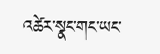འཚེར་སྣང་གང་ཡང་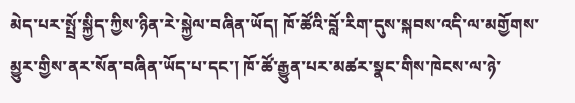མེད་པར་སྤྲོ་སྐྱིད་ཀྱིས་ཉིན་རེ་སྐྱེལ་བཞིན་ཡོད། ཁོ་ཚོའི་བློ་རིག་དུས་སྐབས་འདི་ལ་མགྱོགས་མྱུར་གྱིས་ནར་སོན་བཞིན་ཡོད་པ་དང་། ཁོ་ཚོ་རྒྱུན་པར་མཚར་སྣང་གིས་ཁེངས་ལ་ཉེ་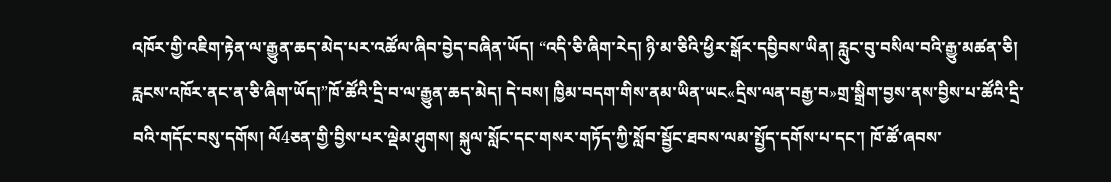འཁོར་གྱི་འཇིག་རྟེན་ལ་རྒྱུན་ཆད་མེད་པར་འཚོལ་ཞིབ་བྱེད་བཞིན་ཡོད། “འདི་ཅི་ཞིག་རེད། ཉི་མ་ཅིའི་ཕྱིར་སྒོར་དབྱིབས་ཡིན། རླུང་བུ་བསིལ་བའི་རྒྱུ་མཚན་ཅི། རླངས་འཁོར་ནང་ན་ཅི་ཞིག་ཡོད།”ཁོ་ཚོའི་དྲི་བ་ལ་རྒྱུན་ཆད་མེད། དེ་བས། ཁྱིམ་བདག་གིས་ནམ་ཡིན་ཡང«དྲིས་ལན་བརྒྱ་བ»གྲ་སྒྲིག་བྱས་ནས་བྱིས་པ་ཚོའི་དྲི་བའི་གདོང་བསུ་དགོས། ལོ4ཅན་གྱི་བྱིས་པར་ལྡེམ་ཤུགས། སྐུལ་སློང་དང་གསར་གཏོད་ཀྱི་སློབ་སྦྱོང་ཐབས་ལམ་སྤྱོད་དགོས་པ་དང་། ཁོ་ཚོ་ཞབས་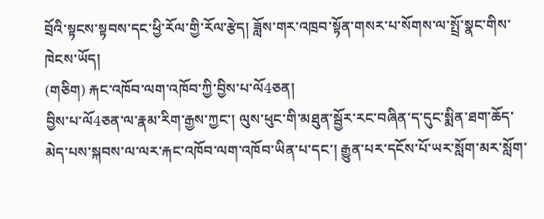བྲོའི་སྟངས་སྟབས་དང་ཕྱི་རོལ་གྱི་རོལ་རྩེད། ཟློས་གར་འཁྲབ་སྟོན་གསར་པ་སོགས་ལ་སྤྲོ་སྣང་གིས་ཁེངས་ཡོད།
(གཅིག) རྐང་འཁོབ་ལག་འཁོབ་ཀྱི་བྱིས་པ་ལོ4ཅན།
བྱིས་པ་ལོ4ཅན་ལ་རྣམ་རིག་རྒྱས་ཀྱང་། ལུས་ཕུང་གི་མཐུན་སྦྱོར་རང་བཞིན་ད་དུང་སྨིན་ཐག་ཆོད་མེད་པས་སྐབས་ལ་ལར་རྐང་འཁོབ་ལག་འཁོབ་ཡིན་པ་དང་། རྒྱུན་པར་དངོས་པོ་ཡར་སློག་མར་སློག་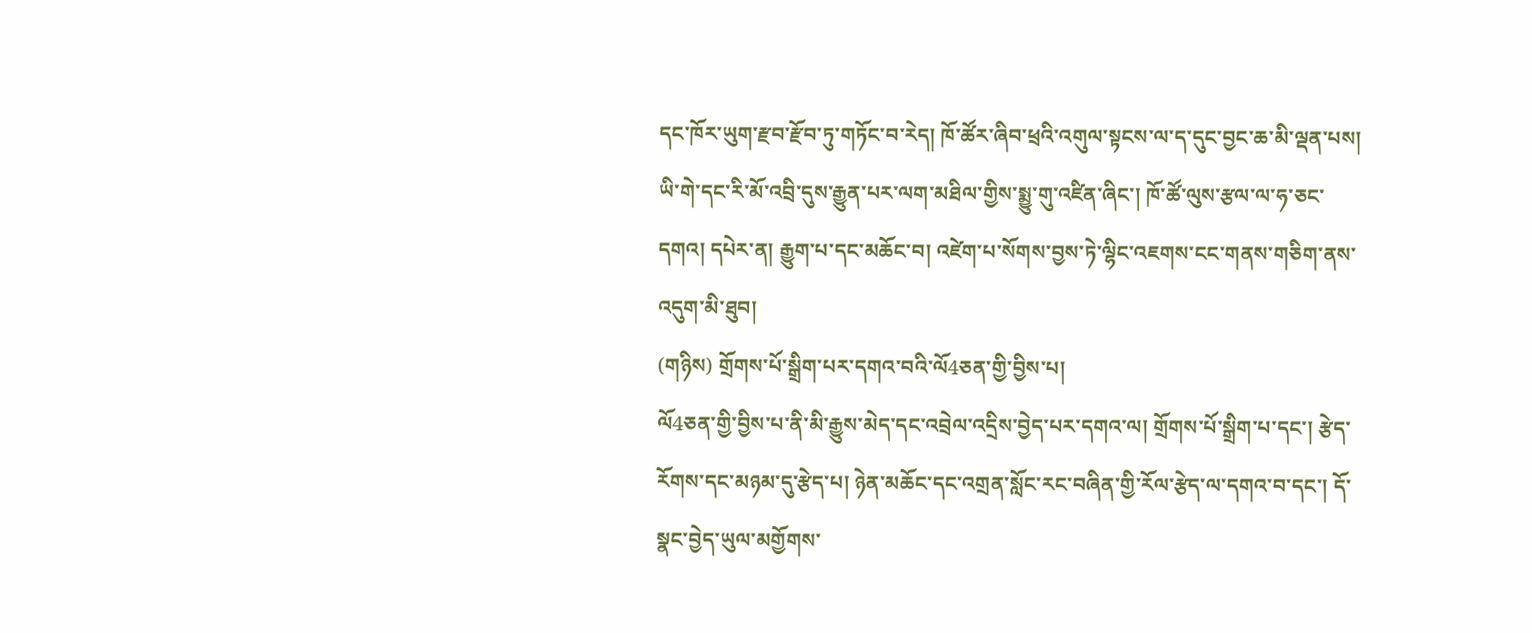དང་ཁོར་ཡུག་རྫབ་རྫོབ་ཏུ་གཏོང་བ་རེད། ཁོ་ཚོར་ཞིབ་ཕྲའི་འགུལ་སྟངས་ལ་ད་དུང་བྱང་ཆ་མི་ལྡན་པས། ཡི་གེ་དང་རི་མོ་འབྲི་དུས་རྒྱུན་པར་ལག་མཐིལ་གྱིས་སྨྱུ་གུ་འཛིན་ཞིང་། ཁོ་ཚོ་ལུས་རྩལ་ལ་ཧ་ཅང་དགའ། དཔེར་ན། རྒྱུག་པ་དང་མཆོང་བ། འཛེག་པ་སོགས་བྱས་ཏེ་ལྷིང་འཇགས་ངང་གནས་གཅིག་ནས་འདུག་མི་ཐུབ།
(གཉིས) གྲོགས་པོ་སྒྲིག་པར་དགའ་བའི་ལོ4ཅན་གྱི་བྱིས་པ།
ལོ4ཅན་གྱི་བྱིས་པ་ནི་མི་རྒྱུས་མེད་དང་འབྲེལ་འདྲིས་བྱེད་པར་དགའ་ལ། གྲོགས་པོ་སྒྲིག་པ་དང་། རྩེད་རོགས་དང་མཉམ་དུ་རྩེད་པ། ཉེན་མཆོང་དང་འགྲན་སློང་རང་བཞིན་གྱི་རོལ་རྩེད་ལ་དགའ་བ་དང་། དོ་སྣང་བྱེད་ཡུལ་མགྱོགས་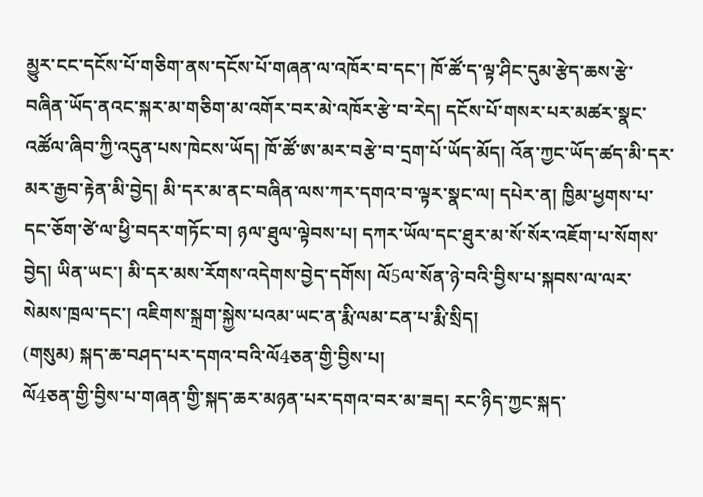མྱུར་ངང་དངོས་པོ་གཅིག་ནས་དངོས་པོ་གཞན་ལ་འཁོར་བ་དང་། ཁོ་ཚོ་ད་ལྟ་ཤིང་དུམ་རྩེད་ཆས་རྩེ་བཞིན་ཡོད་ནའང་སྐར་མ་གཅིག་མ་འགོར་བར་མེ་འཁོར་རྩེ་བ་རེད། དངོས་པོ་གསར་པར་མཚར་སྣང་འཚོལ་ཞིབ་ཀྱི་འདུན་པས་ཁེངས་ཡོད། ཁོ་ཚོ་ཨ་མར་བརྩེ་བ་དྲག་པོ་ཡོད་མོད། འོན་ཀྱང་ཡོད་ཚད་མི་དར་མར་རྒྱབ་རྟེན་མི་བྱེད། མི་དར་མ་ནང་བཞིན་ལས་ཀར་དགའ་བ་ལྟར་སྣང་ལ། དཔེར་ན། ཁྱིམ་ཕྱགས་པ་དང་ཅོག་ཙེ་ལ་ཕྱི་བདར་གཏོང་བ། ཉལ་ཐུལ་ལྟེབས་པ། དཀར་ཡོལ་དང་ཐུར་མ་སོ་སོར་འཇོག་པ་སོགས་བྱེད། ཡིན་ཡང་། མི་དར་མས་རོགས་འདེགས་བྱེད་དགོས། ལོ5ལ་སོན་ཉེ་བའི་བྱིས་པ་སྐབས་ལ་ལར་སེམས་ཁྲལ་དང་། འཇིགས་སྐྲག་སྐྱེས་པའམ་ཡང་ན་རྨི་ལམ་ངན་པ་རྨི་སྲིད།
(གསུམ) སྐད་ཆ་བཤད་པར་དགའ་བའི་ལོ4ཅན་གྱི་བྱིས་པ།
ལོ4ཅན་གྱི་བྱིས་པ་གཞན་གྱི་སྐད་ཆར་མཉན་པར་དགའ་བར་མ་ཟད། རང་ཉིད་ཀྱང་སྐད་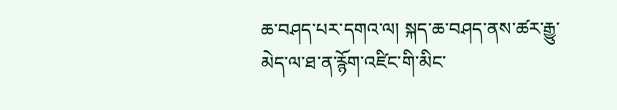ཆ་བཤད་པར་དགའ་ལ། སྐད་ཆ་བཤད་ནས་ཚར་རྒྱུ་མེད་ལ་ཐ་ན་རྙོག་འཛིང་གི་མིང་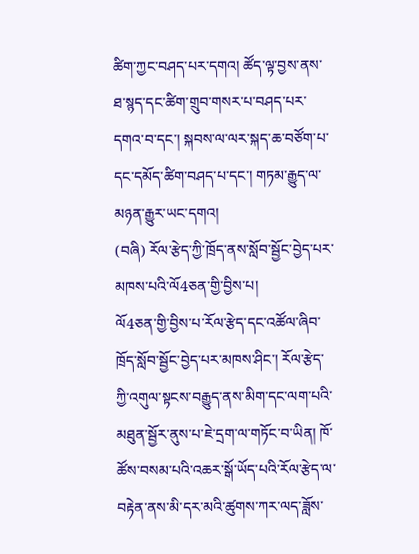ཚིག་ཀྱང་བཤད་པར་དགའ། ཚོད་ལྟ་བྱས་ནས་ཐ་སྙད་དང་ཚིག་གྲུབ་གསར་པ་བཤད་པར་དགའ་བ་དང་། སྐབས་ལ་ལར་སྐད་ཆ་བཙོག་པ་དང་དམོད་ཚིག་བཤད་པ་དང་། གཏམ་རྒྱུད་ལ་མཉན་རྒྱུར་ཡང་དགའ།
(བཞི) རོལ་རྩེད་ཀྱི་ཁྲོད་ནས་སློབ་སྦྱོང་བྱེད་པར་མཁས་པའི་ལོ4ཅན་གྱི་བྱིས་པ།
ལོ4ཅན་གྱི་བྱིས་པ་རོལ་རྩེད་དང་འཚོལ་ཞིབ་ཁྲོད་སློབ་སྦྱོང་བྱེད་པར་མཁས་ཤིང་། རོལ་རྩེད་ཀྱི་འགུལ་སྟངས་བརྒྱུད་ནས་མིག་དང་ལག་པའི་མཐུན་སྦྱོར་ནུས་པ་ཇེ་དྲག་ལ་གཏོང་བ་ཡིན། ཁོ་ཚོས་བསམ་པའི་འཆར་སྒོ་ཡོད་པའི་རོལ་རྩེད་ལ་བརྟེན་ནས་མི་དར་མའི་ཚུགས་ཀར་ལད་ཟློས་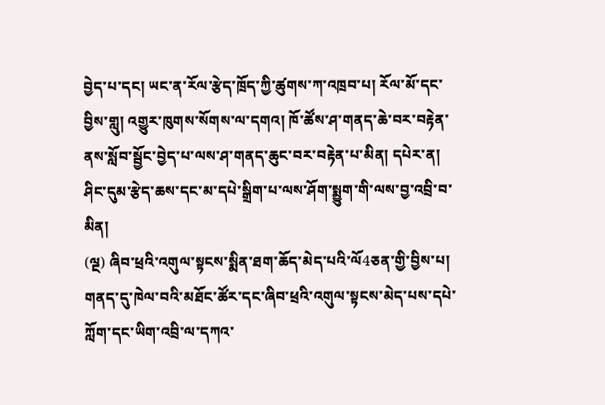བྱེད་པ་དང། ཡང་ན་རོལ་རྩེད་ཁྲོད་ཀྱི་ཚུགས་ཀ་འཁྲབ་པ། རོལ་མོ་དང་བྱིས་གླུ། འགྱུར་ཁུགས་སོགས་ལ་དགའ། ཁོ་ཚོས་ཤ་གནད་ཆེ་བར་བརྟེན་ནས་སློབ་སྦྱོང་བྱེད་པ་ལས་ཤ་གནད་ཆུང་བར་བརྟེན་པ་མིན། དཔེར་ན། ཤིང་དུམ་རྩེད་ཆས་དང་མ་དཔེ་སྒྲིག་པ་ལས་ཤོག་སྨྱུག་གི་ལས་བྱ་འབྲི་བ་མིན།
(ལྔ) ཞིབ་ཕྲའི་འགུལ་སྟངས་སྨིན་ཐག་ཆོད་མེད་པའི་ལོ4ཅན་གྱི་བྱིས་པ།
གནད་དུ་ཁེལ་བའི་མཐོང་ཚོར་དང་ཞིབ་ཕྲའི་འགུལ་སྟངས་མེད་པས་དཔེ་ཀློག་དང་ཡིག་འབྲི་ལ་དཀའ་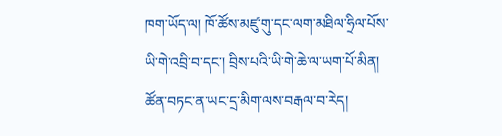ཁག་ཡོད་ལ། ཁོ་ཚོས་མཛུ་གུ་དང་ལག་མཐིལ་ཧྲིལ་པོས་ཡི་གེ་འབྲི་བ་དང་། བྲིས་པའི་ཡི་གེ་ཆེ་ལ་ཡག་པོ་མིན། ཚོན་བཏང་ན་ཡང་དྲ་མིག་ལས་བརྒལ་བ་རེད།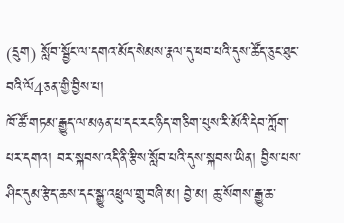(དྲུག) སློབ་སྦྱོང་ལ་དགའ་མོད་སེམས་རྣལ་དུ་ཕབ་པའི་དུས་ཚོད་ཅུང་ཐུང་བའི་ལོ4ཅན་གྱི་བྱིས་པ།
ཁོ་ཚོ་གཏམ་རྒྱུད་ལ་མཉན་པ་དང་རང་ཉིད་གཅིག་པུས་རི་མོའི་དེབ་ཀློག་པར་དགའ། བར་སྐབས་འདི་ནི་རྩིས་སློབ་པའི་དུས་སྐབས་ཡིན། བྱིས་པས་ཤིང་དུམ་རྩེད་ཆས་དང་སྒྱུ་འཕྲུལ་གྲུ་བཞི་མ། བྱེ་མ། ཆུ་སོགས་རྒྱུ་ཆ་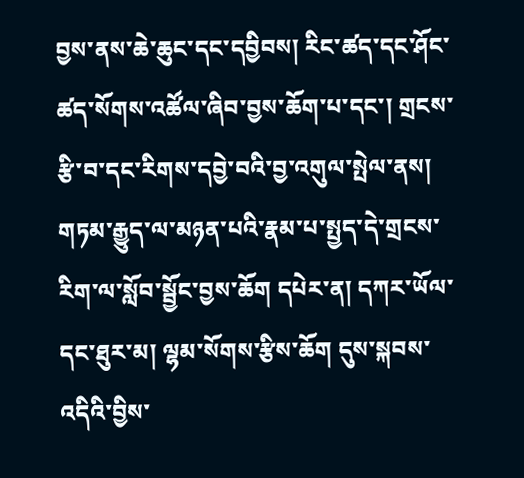བྱས་ནས་ཆེ་ཆུང་དང་དབྱིབས། རིང་ཚད་དང་ཤོང་ཚད་སོགས་འཚོལ་ཞིབ་བྱས་ཆོག་པ་དང་། གྲངས་རྩི་བ་དང་རིགས་དབྱེ་བའི་བྱ་འགུལ་སྤེལ་ནས། གཏམ་རྒྱུད་ལ་མཉན་པའི་རྣམ་པ་སྤྱད་དེ་གྲངས་རིག་ལ་སློབ་སྦྱོང་བྱས་ཆོག དཔེར་ན། དཀར་ཡོལ་དང་ཐུར་མ། ལྷམ་སོགས་རྩིས་ཆོག དུས་སྐབས་འདིའི་བྱིས་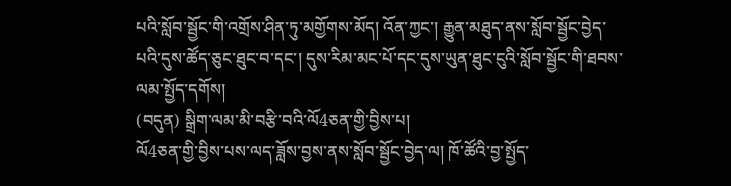པའི་སློབ་སྦྱོང་གི་འགྲོས་ཤིན་ཏུ་མགྱོགས་མོད། འོན་ཀྱང་། རྒྱུན་མཐུད་ནས་སློབ་སྦྱོང་བྱེད་པའི་དུས་ཚོད་ཅུང་ཐུང་བ་དང་། དུས་རིམ་མང་པོ་དང་དུས་ཡུན་ཐུང་ངུའི་སློབ་སྦྱོང་གི་ཐབས་ལམ་སྤྱོད་དགོས།
(བདུན) སྒྲིག་ལམ་མི་བརྩི་བའི་ལོ4ཅན་གྱི་བྱིས་པ།
ལོ4ཅན་གྱི་བྱིས་པས་ལད་ཟློས་བྱས་ནས་སློབ་སྦྱོང་བྱེད་ལ། ཁོ་ཚོའི་བྱ་སྤྱོད་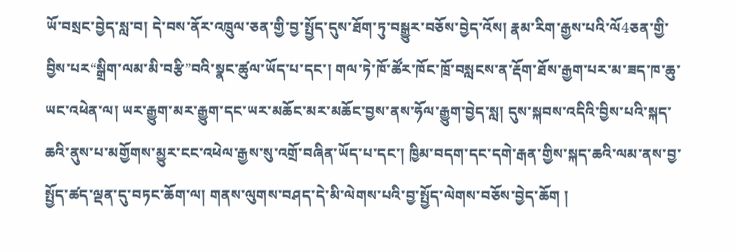ཡོ་བསྲང་བྱེད་སླ་བ། དེ་བས་ནོར་འཁྲུལ་ཅན་གྱི་བྱ་སྤྱོད་དུས་ཐོག་ཏུ་བསྒྱུར་བཅོས་བྱེད་འོས། རྣམ་རིག་རྒྱས་པའི་ལོ4ཅན་གྱི་བྱིས་པར“སྒྲིག་ལམ་མི་བརྩི”བའི་སྣང་ཚུལ་ཡོད་པ་དང་། གལ་ཏེ་ཁོ་ཚོར་ཁོང་ཁྲོ་བསླངས་ན་རྡོག་ཐོས་རྒྱག་པར་མ་ཟད་ཁ་ཆུ་ཡང་འཕེན་ལ། ཡར་རྒྱུག་མར་རྒྱུག་དང་ཡར་མཆོང་མར་མཆོང་བྱས་ནས་ཧོལ་རྒྱུག་བྱེད་སླ། དུས་སྐབས་འདིའི་བྱིས་པའི་སྐད་ཆའི་ནུས་པ་མགྱོགས་མྱུར་ངང་འཕེལ་རྒྱས་སུ་འགྲོ་བཞིན་ཡོད་པ་དང་། ཁྱིམ་བདག་དང་དགེ་རྒན་གྱིས་སྐད་ཆའི་ལམ་ནས་བྱ་སྤྱོད་ཚད་ལྡན་དུ་བཏང་ཆོག་ལ། གནས་ལུགས་བཤད་དེ་མི་ལེགས་པའི་བྱ་སྤྱོད་ལེགས་བཅོས་བྱེད་ཆོག །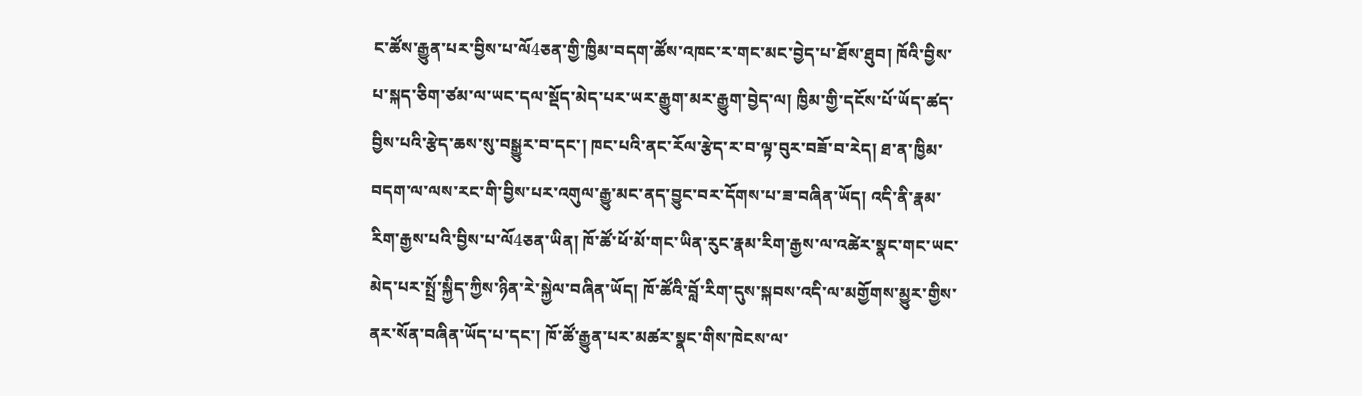ང་ཚོས་རྒྱུན་པར་བྱིས་པ་ལོ4ཅན་གྱི་ཁྱིམ་བདག་ཚོས་འཁང་ར་གང་མང་བྱེད་པ་ཐོས་ཐུབ། ཁོའི་བྱིས་པ་སྐད་ཅིག་ཙམ་ལ་ཡང་དལ་སྡོད་མེད་པར་ཡར་རྒྱུག་མར་རྒྱུག་བྱེད་ལ། ཁྱིམ་གྱི་དངོས་པོ་ཡོད་ཚད་བྱིས་པའི་རྩེད་ཆས་སུ་བསྒྱུར་བ་དང་། ཁང་པའི་ནང་རོལ་རྩེད་ར་བ་ལྟ་བུར་བཟོ་བ་རེད། ཐ་ན་ཁྱིམ་བདག་ལ་ལས་རང་གི་བྱིས་པར་འགུལ་རྒྱུ་མང་ནད་བྱུང་བར་དོགས་པ་ཟ་བཞིན་ཡོད། འདི་ནི་རྣམ་རིག་རྒྱས་པའི་བྱིས་པ་ལོ4ཅན་ཡིན། ཁོ་ཚོ་ཕོ་མོ་གང་ཡིན་རུང་རྣམ་རིག་རྒྱས་ལ་འཚེར་སྣང་གང་ཡང་མེད་པར་སྤྲོ་སྐྱིད་ཀྱིས་ཉིན་རེ་སྐྱེལ་བཞིན་ཡོད། ཁོ་ཚོའི་བློ་རིག་དུས་སྐབས་འདི་ལ་མགྱོགས་མྱུར་གྱིས་ནར་སོན་བཞིན་ཡོད་པ་དང་། ཁོ་ཚོ་རྒྱུན་པར་མཚར་སྣང་གིས་ཁེངས་ལ་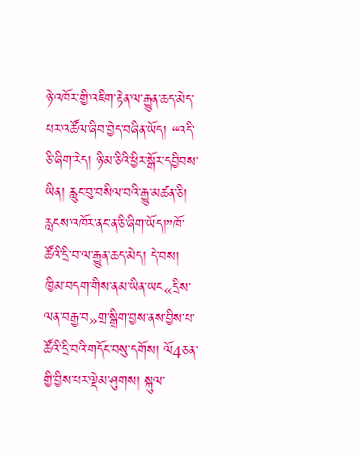ཉེ་འཁོར་གྱི་འཇིག་རྟེན་ལ་རྒྱུན་ཆད་མེད་པར་འཚོལ་ཞིབ་བྱེད་བཞིན་ཡོད། “འདི་ཅི་ཞིག་རེད། ཉི་མ་ཅིའི་ཕྱིར་སྒོར་དབྱིབས་ཡིན། རླུང་བུ་བསིལ་བའི་རྒྱུ་མཚན་ཅི། རླངས་འཁོར་ནང་ན་ཅི་ཞིག་ཡོད།”ཁོ་ཚོའི་དྲི་བ་ལ་རྒྱུན་ཆད་མེད། དེ་བས། ཁྱིམ་བདག་གིས་ནམ་ཡིན་ཡང«དྲིས་ལན་བརྒྱ་བ»གྲ་སྒྲིག་བྱས་ནས་བྱིས་པ་ཚོའི་དྲི་བའི་གདོང་བསུ་དགོས། ལོ4ཅན་གྱི་བྱིས་པར་ལྡེམ་ཤུགས། སྐུལ་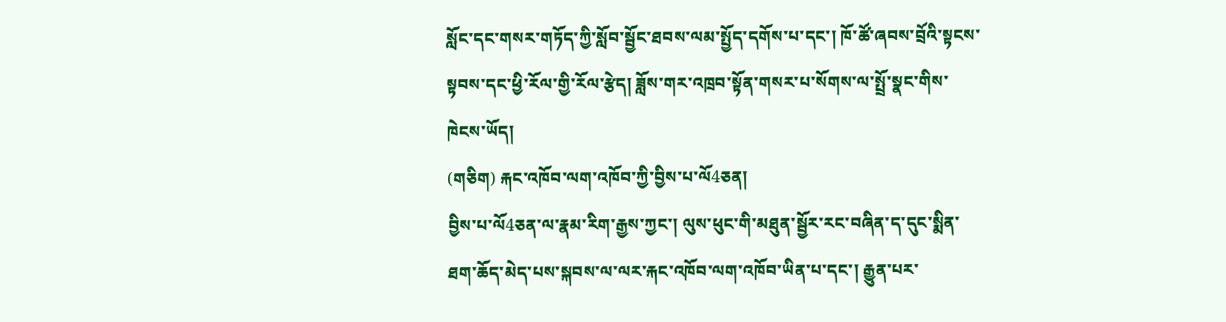སློང་དང་གསར་གཏོད་ཀྱི་སློབ་སྦྱོང་ཐབས་ལམ་སྤྱོད་དགོས་པ་དང་། ཁོ་ཚོ་ཞབས་བྲོའི་སྟངས་སྟབས་དང་ཕྱི་རོལ་གྱི་རོལ་རྩེད། ཟློས་གར་འཁྲབ་སྟོན་གསར་པ་སོགས་ལ་སྤྲོ་སྣང་གིས་ཁེངས་ཡོད།
(གཅིག) རྐང་འཁོབ་ལག་འཁོབ་ཀྱི་བྱིས་པ་ལོ4ཅན།
བྱིས་པ་ལོ4ཅན་ལ་རྣམ་རིག་རྒྱས་ཀྱང་། ལུས་ཕུང་གི་མཐུན་སྦྱོར་རང་བཞིན་ད་དུང་སྨིན་ཐག་ཆོད་མེད་པས་སྐབས་ལ་ལར་རྐང་འཁོབ་ལག་འཁོབ་ཡིན་པ་དང་། རྒྱུན་པར་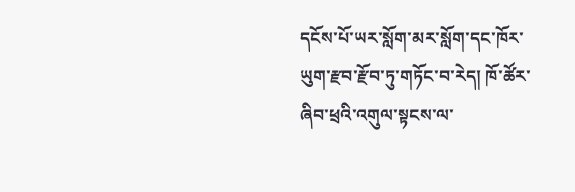དངོས་པོ་ཡར་སློག་མར་སློག་དང་ཁོར་ཡུག་རྫབ་རྫོབ་ཏུ་གཏོང་བ་རེད། ཁོ་ཚོར་ཞིབ་ཕྲའི་འགུལ་སྟངས་ལ་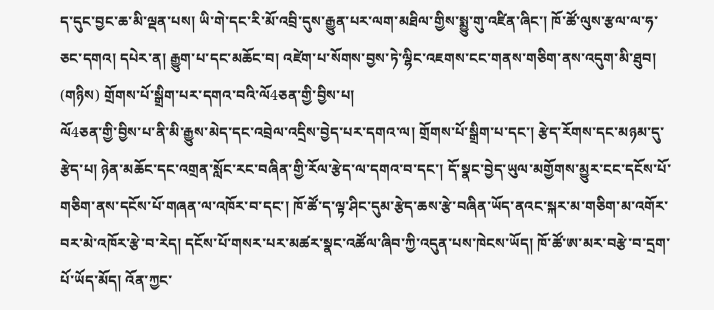ད་དུང་བྱང་ཆ་མི་ལྡན་པས། ཡི་གེ་དང་རི་མོ་འབྲི་དུས་རྒྱུན་པར་ལག་མཐིལ་གྱིས་སྨྱུ་གུ་འཛིན་ཞིང་། ཁོ་ཚོ་ལུས་རྩལ་ལ་ཧ་ཅང་དགའ། དཔེར་ན། རྒྱུག་པ་དང་མཆོང་བ། འཛེག་པ་སོགས་བྱས་ཏེ་ལྷིང་འཇགས་ངང་གནས་གཅིག་ནས་འདུག་མི་ཐུབ།
(གཉིས) གྲོགས་པོ་སྒྲིག་པར་དགའ་བའི་ལོ4ཅན་གྱི་བྱིས་པ།
ལོ4ཅན་གྱི་བྱིས་པ་ནི་མི་རྒྱུས་མེད་དང་འབྲེལ་འདྲིས་བྱེད་པར་དགའ་ལ། གྲོགས་པོ་སྒྲིག་པ་དང་། རྩེད་རོགས་དང་མཉམ་དུ་རྩེད་པ། ཉེན་མཆོང་དང་འགྲན་སློང་རང་བཞིན་གྱི་རོལ་རྩེད་ལ་དགའ་བ་དང་། དོ་སྣང་བྱེད་ཡུལ་མགྱོགས་མྱུར་ངང་དངོས་པོ་གཅིག་ནས་དངོས་པོ་གཞན་ལ་འཁོར་བ་དང་། ཁོ་ཚོ་ད་ལྟ་ཤིང་དུམ་རྩེད་ཆས་རྩེ་བཞིན་ཡོད་ནའང་སྐར་མ་གཅིག་མ་འགོར་བར་མེ་འཁོར་རྩེ་བ་རེད། དངོས་པོ་གསར་པར་མཚར་སྣང་འཚོལ་ཞིབ་ཀྱི་འདུན་པས་ཁེངས་ཡོད། ཁོ་ཚོ་ཨ་མར་བརྩེ་བ་དྲག་པོ་ཡོད་མོད། འོན་ཀྱང་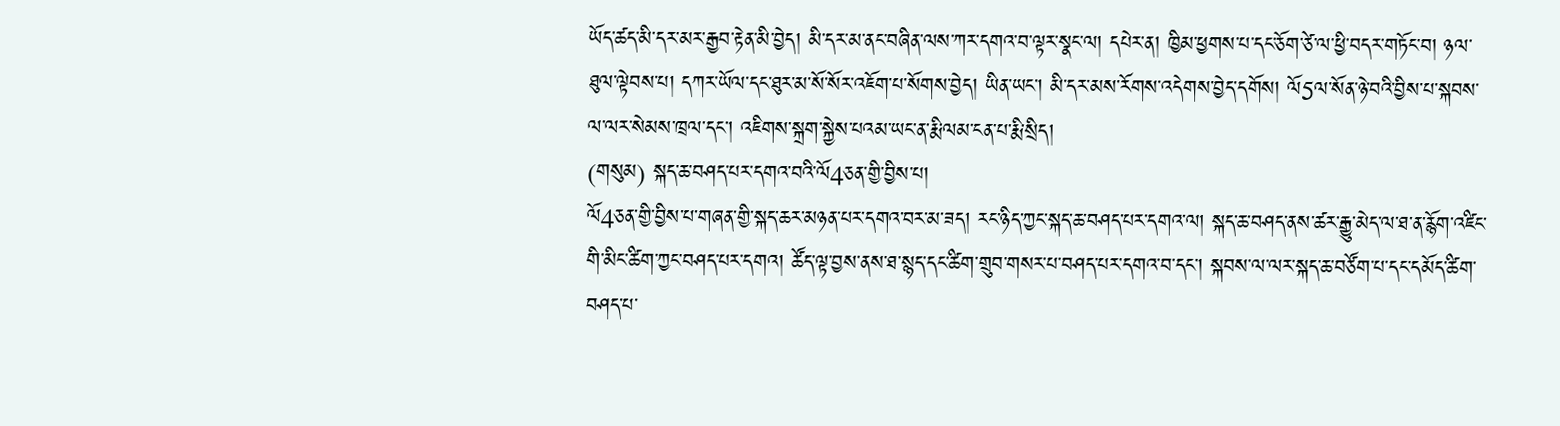ཡོད་ཚད་མི་དར་མར་རྒྱབ་རྟེན་མི་བྱེད། མི་དར་མ་ནང་བཞིན་ལས་ཀར་དགའ་བ་ལྟར་སྣང་ལ། དཔེར་ན། ཁྱིམ་ཕྱགས་པ་དང་ཅོག་ཙེ་ལ་ཕྱི་བདར་གཏོང་བ། ཉལ་ཐུལ་ལྟེབས་པ། དཀར་ཡོལ་དང་ཐུར་མ་སོ་སོར་འཇོག་པ་སོགས་བྱེད། ཡིན་ཡང་། མི་དར་མས་རོགས་འདེགས་བྱེད་དགོས། ལོ5ལ་སོན་ཉེ་བའི་བྱིས་པ་སྐབས་ལ་ལར་སེམས་ཁྲལ་དང་། འཇིགས་སྐྲག་སྐྱེས་པའམ་ཡང་ན་རྨི་ལམ་ངན་པ་རྨི་སྲིད།
(གསུམ) སྐད་ཆ་བཤད་པར་དགའ་བའི་ལོ4ཅན་གྱི་བྱིས་པ།
ལོ4ཅན་གྱི་བྱིས་པ་གཞན་གྱི་སྐད་ཆར་མཉན་པར་དགའ་བར་མ་ཟད། རང་ཉིད་ཀྱང་སྐད་ཆ་བཤད་པར་དགའ་ལ། སྐད་ཆ་བཤད་ནས་ཚར་རྒྱུ་མེད་ལ་ཐ་ན་རྙོག་འཛིང་གི་མིང་ཚིག་ཀྱང་བཤད་པར་དགའ། ཚོད་ལྟ་བྱས་ནས་ཐ་སྙད་དང་ཚིག་གྲུབ་གསར་པ་བཤད་པར་དགའ་བ་དང་། སྐབས་ལ་ལར་སྐད་ཆ་བཙོག་པ་དང་དམོད་ཚིག་བཤད་པ་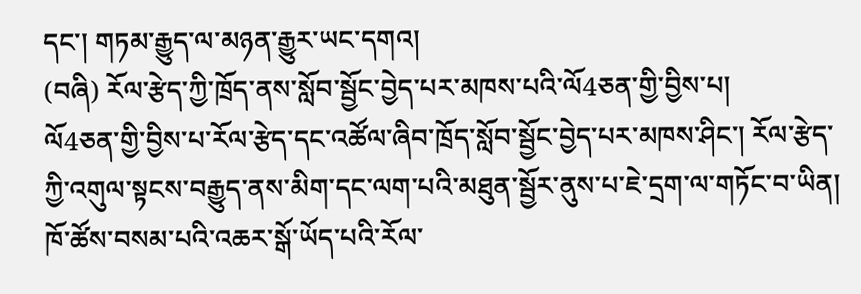དང་། གཏམ་རྒྱུད་ལ་མཉན་རྒྱུར་ཡང་དགའ།
(བཞི) རོལ་རྩེད་ཀྱི་ཁྲོད་ནས་སློབ་སྦྱོང་བྱེད་པར་མཁས་པའི་ལོ4ཅན་གྱི་བྱིས་པ།
ལོ4ཅན་གྱི་བྱིས་པ་རོལ་རྩེད་དང་འཚོལ་ཞིབ་ཁྲོད་སློབ་སྦྱོང་བྱེད་པར་མཁས་ཤིང་། རོལ་རྩེད་ཀྱི་འགུལ་སྟངས་བརྒྱུད་ནས་མིག་དང་ལག་པའི་མཐུན་སྦྱོར་ནུས་པ་ཇེ་དྲག་ལ་གཏོང་བ་ཡིན། ཁོ་ཚོས་བསམ་པའི་འཆར་སྒོ་ཡོད་པའི་རོལ་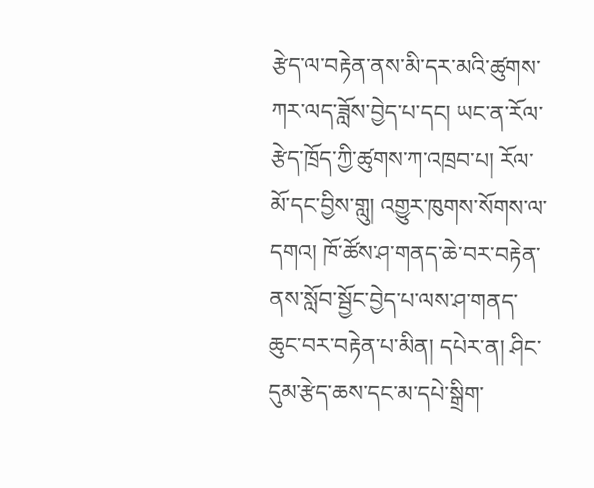རྩེད་ལ་བརྟེན་ནས་མི་དར་མའི་ཚུགས་ཀར་ལད་ཟློས་བྱེད་པ་དང། ཡང་ན་རོལ་རྩེད་ཁྲོད་ཀྱི་ཚུགས་ཀ་འཁྲབ་པ། རོལ་མོ་དང་བྱིས་གླུ། འགྱུར་ཁུགས་སོགས་ལ་དགའ། ཁོ་ཚོས་ཤ་གནད་ཆེ་བར་བརྟེན་ནས་སློབ་སྦྱོང་བྱེད་པ་ལས་ཤ་གནད་ཆུང་བར་བརྟེན་པ་མིན། དཔེར་ན། ཤིང་དུམ་རྩེད་ཆས་དང་མ་དཔེ་སྒྲིག་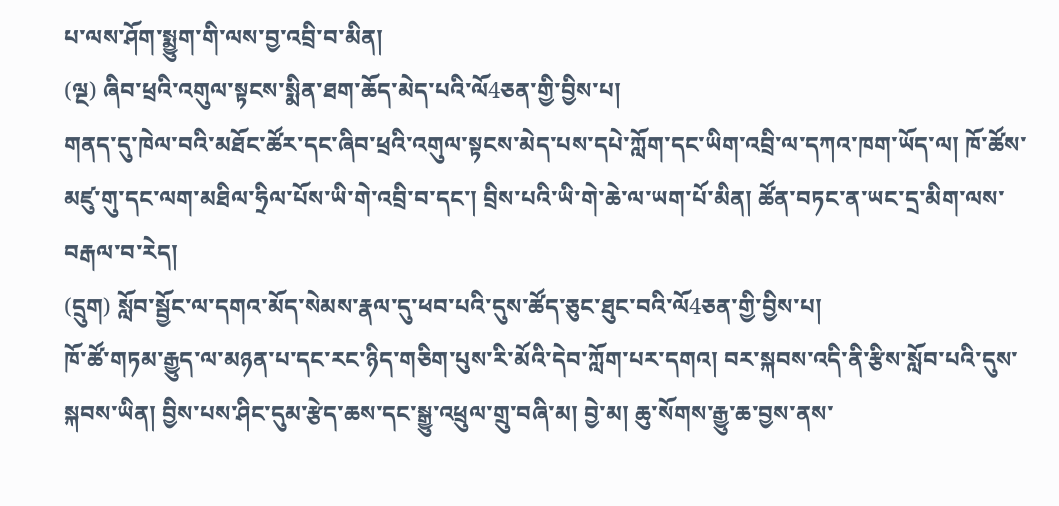པ་ལས་ཤོག་སྨྱུག་གི་ལས་བྱ་འབྲི་བ་མིན།
(ལྔ) ཞིབ་ཕྲའི་འགུལ་སྟངས་སྨིན་ཐག་ཆོད་མེད་པའི་ལོ4ཅན་གྱི་བྱིས་པ།
གནད་དུ་ཁེལ་བའི་མཐོང་ཚོར་དང་ཞིབ་ཕྲའི་འགུལ་སྟངས་མེད་པས་དཔེ་ཀློག་དང་ཡིག་འབྲི་ལ་དཀའ་ཁག་ཡོད་ལ། ཁོ་ཚོས་མཛུ་གུ་དང་ལག་མཐིལ་ཧྲིལ་པོས་ཡི་གེ་འབྲི་བ་དང་། བྲིས་པའི་ཡི་གེ་ཆེ་ལ་ཡག་པོ་མིན། ཚོན་བཏང་ན་ཡང་དྲ་མིག་ལས་བརྒལ་བ་རེད།
(དྲུག) སློབ་སྦྱོང་ལ་དགའ་མོད་སེམས་རྣལ་དུ་ཕབ་པའི་དུས་ཚོད་ཅུང་ཐུང་བའི་ལོ4ཅན་གྱི་བྱིས་པ།
ཁོ་ཚོ་གཏམ་རྒྱུད་ལ་མཉན་པ་དང་རང་ཉིད་གཅིག་པུས་རི་མོའི་དེབ་ཀློག་པར་དགའ། བར་སྐབས་འདི་ནི་རྩིས་སློབ་པའི་དུས་སྐབས་ཡིན། བྱིས་པས་ཤིང་དུམ་རྩེད་ཆས་དང་སྒྱུ་འཕྲུལ་གྲུ་བཞི་མ། བྱེ་མ། ཆུ་སོགས་རྒྱུ་ཆ་བྱས་ནས་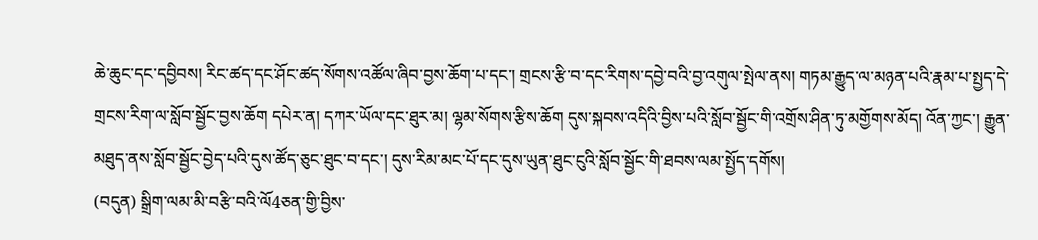ཆེ་ཆུང་དང་དབྱིབས། རིང་ཚད་དང་ཤོང་ཚད་སོགས་འཚོལ་ཞིབ་བྱས་ཆོག་པ་དང་། གྲངས་རྩི་བ་དང་རིགས་དབྱེ་བའི་བྱ་འགུལ་སྤེལ་ནས། གཏམ་རྒྱུད་ལ་མཉན་པའི་རྣམ་པ་སྤྱད་དེ་གྲངས་རིག་ལ་སློབ་སྦྱོང་བྱས་ཆོག དཔེར་ན། དཀར་ཡོལ་དང་ཐུར་མ། ལྷམ་སོགས་རྩིས་ཆོག དུས་སྐབས་འདིའི་བྱིས་པའི་སློབ་སྦྱོང་གི་འགྲོས་ཤིན་ཏུ་མགྱོགས་མོད། འོན་ཀྱང་། རྒྱུན་མཐུད་ནས་སློབ་སྦྱོང་བྱེད་པའི་དུས་ཚོད་ཅུང་ཐུང་བ་དང་། དུས་རིམ་མང་པོ་དང་དུས་ཡུན་ཐུང་ངུའི་སློབ་སྦྱོང་གི་ཐབས་ལམ་སྤྱོད་དགོས།
(བདུན) སྒྲིག་ལམ་མི་བརྩི་བའི་ལོ4ཅན་གྱི་བྱིས་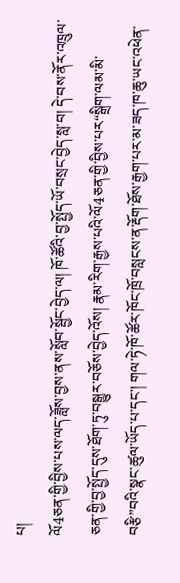པ།
ལོ4ཅན་གྱི་བྱིས་པས་ལད་ཟློས་བྱས་ནས་སློབ་སྦྱོང་བྱེད་ལ། ཁོ་ཚོའི་བྱ་སྤྱོད་ཡོ་བསྲང་བྱེད་སླ་བ། དེ་བས་ནོར་འཁྲུལ་ཅན་གྱི་བྱ་སྤྱོད་དུས་ཐོག་ཏུ་བསྒྱུར་བཅོས་བྱེད་འོས། རྣམ་རིག་རྒྱས་པའི་ལོ4ཅན་གྱི་བྱིས་པར“སྒྲིག་ལམ་མི་བརྩི”བའི་སྣང་ཚུལ་ཡོད་པ་དང་། གལ་ཏེ་ཁོ་ཚོར་ཁོང་ཁྲོ་བསླངས་ན་རྡོག་ཐོས་རྒྱག་པར་མ་ཟད་ཁ་ཆུ་ཡང་འཕེན་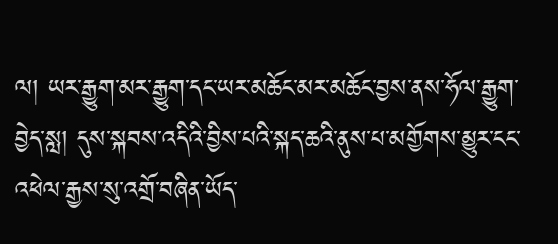ལ། ཡར་རྒྱུག་མར་རྒྱུག་དང་ཡར་མཆོང་མར་མཆོང་བྱས་ནས་ཧོལ་རྒྱུག་བྱེད་སླ། དུས་སྐབས་འདིའི་བྱིས་པའི་སྐད་ཆའི་ནུས་པ་མགྱོགས་མྱུར་ངང་འཕེལ་རྒྱས་སུ་འགྲོ་བཞིན་ཡོད་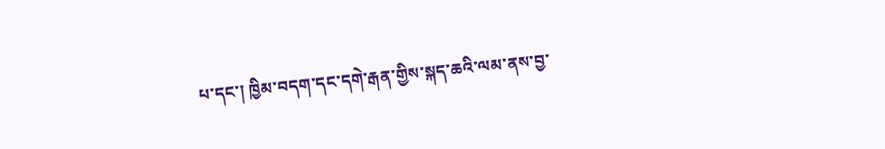པ་དང་། ཁྱིམ་བདག་དང་དགེ་རྒན་གྱིས་སྐད་ཆའི་ལམ་ནས་བྱ་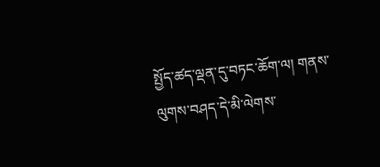སྤྱོད་ཚད་ལྡན་དུ་བཏང་ཆོག་ལ། གནས་ལུགས་བཤད་དེ་མི་ལེགས་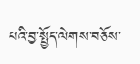པའི་བྱ་སྤྱོད་ལེགས་བཅོས་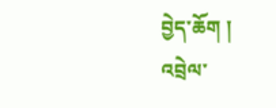བྱེད་ཆོག །
འབྲེལ་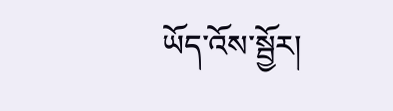ཡོད་འོས་སྦྱོར།